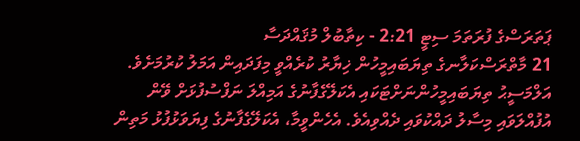ޕަތަރަސްގެ ފުރަތަމަ ސިޓީ 2:21 - ކިތާބުލް މުޤައްދަސާ
21 މާތްރަސްކަލާނގެ ތިޔަބައިމީހުން ޚިޔާރު ކުރެއްވީ މިފަދައިން އަމަލު ކުރުމަށެވެ. އަލްމަސީޙު ތިޔަބައިމީހުންނަށްޓަކައި އެކަލޭގެފާނުގެ އަމިއްލަ ނަފްސުފުޅަށް ވޭން އުފުއްލަވައި މިސާލު ދައްކުވައި ދެއްވިއެވެ. އެހެންވީމާ، އެކަލޭގެފާނުގެ ފިޔަވަޅުފުޅު މަތިން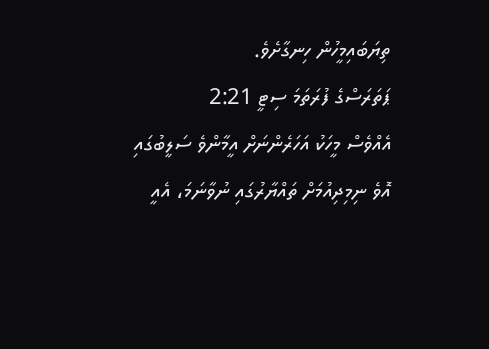ތިޔަބައިމީހުން ހިނގާށެވެ.
ޕަތަރަސްގެ ފުރަތަމަ ސިޓީ 2:21
އެއްވެސް މީހަކު އަހަރެންނަށް އީމާންވެ ސަލީބުގައި އޮވެ ނިމިދިއުމަށް ތައްޔާރުގައި ނުވާނަމަ، އެއީ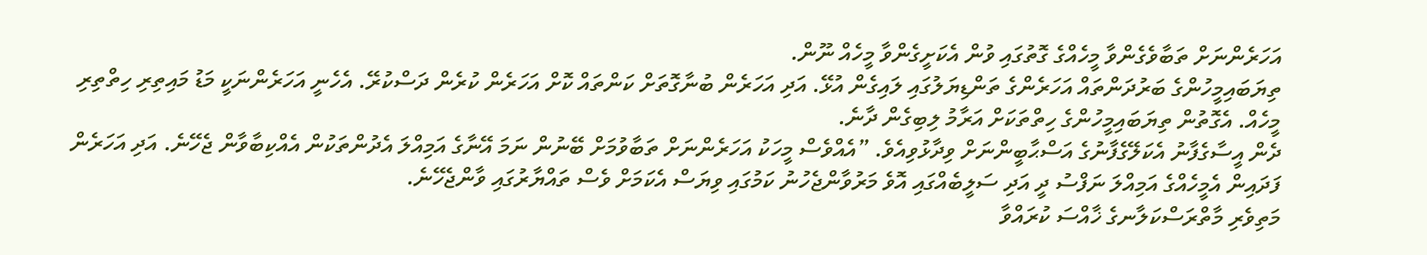އަހަރެންނަށް ތަބާވެގެންވާ މީހެއްގެ ގޮތުގައި ވުން އެކަށީގެންވާ މީހެއް ނޫން.
ތިޔަބައިމީހުންގެ ބަރުދަންތައް އަހަރެންގެ ތަންޑިޔަލުގައި ލައިގެން އުޅޭ. އަދި އަހަރެން ބުނާގޮތަށް ކަންތައް ކޮށް އަހަރެން ކުރެން ދަސްކުރޭ. އެހެނީ އަހަރެންނަކީ މަޑު މައިތިރި ހިތްތިރި މީހެއް. އެގޮތުން ތިޔަބައިމީހުންގެ ހިތްތަކަށް އަރާމު ލިބިގެން ދާނެ.
ދެން އީސާގެފާނު އެކަލޭގެފާނުގެ އަސްޙާބީންނަށް ވިދާޅުވިއެވެ. ”އެއްވެސް މީހަކު އަހަރެންނަށް ތަބާވުމަށް ބޭނުން ނަމަ އޭނާގެ އަމިއްލަ އެދުންތަކުން އެއްކިބާވާން ޖެހޭނެ. އަދި އަހަރެން ފަދައިން އެމީހެއްގެ އަމިއްލަ ނަފްސު ދީ އަދި ސަލީބެއްގައި އޮވެ މަރުވާންޖެހުނު ކަމުގައި ވިޔަސް އެކަމަށް ވެސް ތައްޔާރުގައި ވާންޖެހޭނެ.
މަތިވެރި މާތްރަސްކަލާނގެ ޚާއްސަ ކުރައްވާ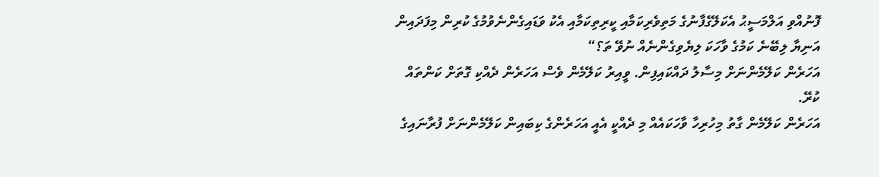ފޮނުއްވި އަލްމަސީޙު އެކަލޭގެފާނުގެ މަތިވެރިކަމާއި ކީރިތިކަމާއި އެކު ވަޑައިގެންނެވުމުގެ ކުރިން މިފަދައިން އަނިޔާ ލިބޭނެ ކަމުގެ ވާހަކަ ލިޔެވިގެންނެއް ނުވޭ ތަ؟“
އަހަރެން ކަލޭމެންނަށް މިސާލު ދައްކައިފިން. ވީއިރު ކަލޭމެން ވެސް އަހަރެން ދެއްކި ގޮތަށް ކަންތައް ކުރޭ.
އަހަރެން ކަލޭމެން ގާތު މިހުރިހާ ވާހަކައެއް މި ދެއްކީ އެއީ އަހަރެންގެ ކިބައިން ކަލޭމެންނަށް ފުރާނައިގެ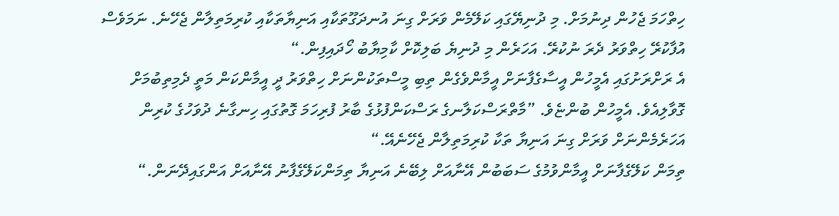ހިތްހަމަ ޖެހުން ދިނުމަށް. މި ދުނިޔޭގައި ކަލޭމެން ވަރަށް ގިނަ އުނދަގޫތަކާއި އަނިޔާތަކާއި ކުރިމަތިލާން ޖެހޭނެ. ނަމަވެސް އުފާކުރޭ ހިތްވަރު ދެރަ ނުކުރޭ. އަހަރެން މި ދުނިޔެ ބަލިކޮށް ކާމިޔާބު ހޯދައިފިން.“
އެ ރަށްރަށުގައި އެމީހުން އީސާގެފާނަށް އީމާންވެގެން ތިބި މީސްތަކުންނަށް ހިތްވަރު ދީ އީމާންކަން މަތީ ދެމިތިބުމަށް ގޮވާލިއެވެ. އެމީހުން ބުންޏެވެ. ”މާތްރަސްކަލާނގެ ރަސްކަންފުޅުގެ ބާރު ފުރިހަމަ ގޮތުގައި ހިނގާނެ ދުވަހުގެ ކުރިން އަހަރެމެންނަށް ވަރަށް ގިނަ އަނިޔާ ތަކާ ކުރިމަތިލާން ޖެހޭނެއޭ.“
ތިމަން ކަލޭގެފާނަށް އީމާންވުމުގެ ސަބަބުން އޭނާއަށް ލިބޭނެ އަނިޔާ ތިމަންކަލޭގެފާނު އޭނާއަށް އަންގައިދޭނަން.“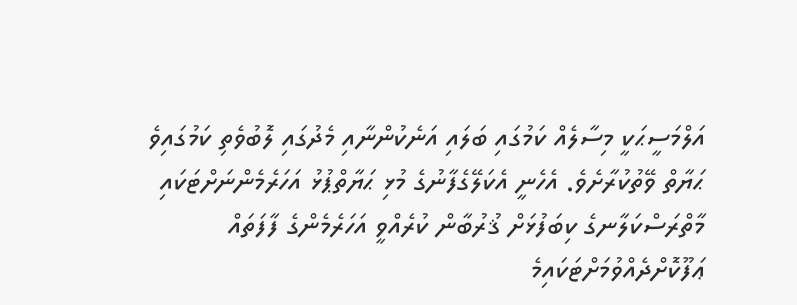އަލްމަސީޙަކީ މިސާލެއް ކަމުގައި ބަލައި އަނެކުންނާއި މެދުގައި ލޮބުވެތި ކަމުގައިވެ ޙަޔާތް ވޭތުކުރާށެވެ. އެހެނީ އެކަލޭގެފާނުގެ މުޅި ޙަޔާތްޕުޅު އަހަރެމެންނަށްޓަކައި މާތްރަސްކަލާނގެ ކިބަފުޅަށް ޤުރުބާން ކުރެއްވީ އަހަރެމެންގެ ފާފަތައް ޢަފޫކޮށްދެއްވުމަށްޓަކައިމެ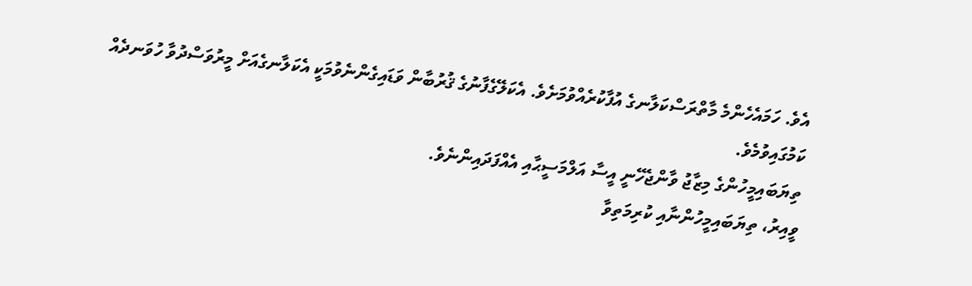އެވެ. ހަމައެހެންމެ މާތްރަސްކަލާނގެ އުފާކުރެއްވުމަށެވެ. އެކަލޭގެފާނުގެ ޤުރުބާން ވަޑައިގެންނެވުމަކީ އެކަލާނގެއަށް މީރުވަސްދުވާ ހުވަނދެއް ކަމުގައިވުމެވެ.
ތިޔަބައިމީހުންގެ މިޒާޖު ވާންޖެހޭނީ އީސާ އަލްމަސީޙާއި އެއްފަދައިންނެވެ.
ވީއިރު، ތިޔަބައިމީހުންނާއި ކުރިމަތިވާ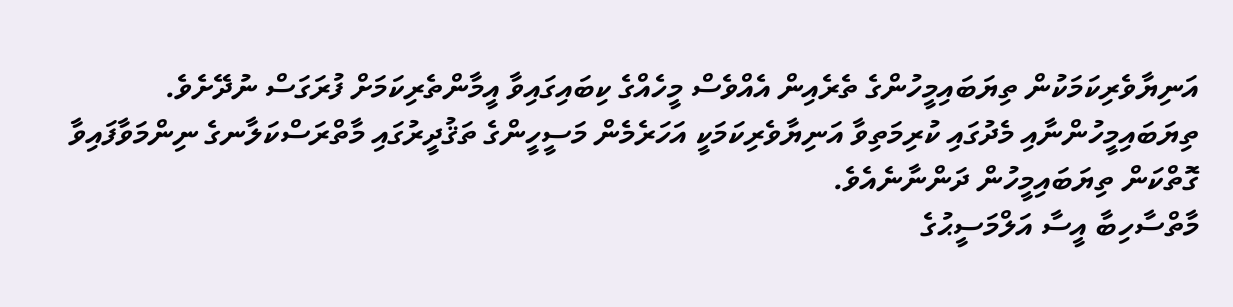އަނިޔާވެރިކަމަކުން ތިޔަބައިމީހުންގެ ތެރެއިން އެއްވެސް މީހެއްގެ ކިބައިގައިވާ އީމާންތެރިކަމަށް ފުރަގަސް ނުދޭށެވެ. ތިޔަބައިމީހުންނާއި މެދުގައި ކުރިމަތިވާ އަނިޔާވެރިކަމަކީ އަހަރެމެން މަސީހީންގެ ތަޤުދީރުގައި މާތްރަސްކަލާނގެ ނިންމަވާފައިވާ ގޮތްކަން ތިޔަބައިމީހުން ދަންނާނެއެވެ.
މާތްސާހިބާ އީސާ އަލްމަސީޙުގެ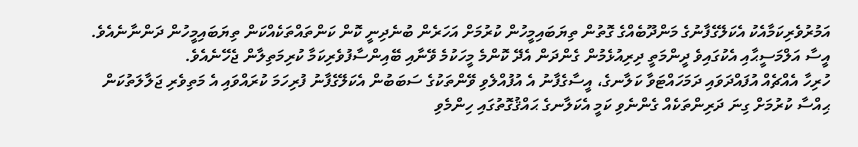އަމުރުވެރިކަމާއެކު އެކަލޭގެފާނުގެ މަންދޫބެއްގެ ގޮތުން ތިޔަބައިމީހުން ކުރުމަށް އަހަރެން ބުނެދިނީ ކޮން ކަންތައްތަކެއްކަން ތިޔަބައިމީހުން ދަންނާނެއެވެ.
އީސާ އަލްމަސީޙާއި އެކުގައިވެ ދީންމަތީ ދިރިއުޅެމުން ގެންދަން އެދޭ ކޮންމެ މީހަކުމެ ވޭނާއި ބޭއިންސާފުވެރިކަމާ ކުރިމަތިލާން ޖެހޭނެއެވެ.
ހުރިހާ އެއްޗެއް އުފައްދަވައި ދަމަހައްޓަވާ ކަލާނގެ، އީސާގެފާނު އެ އުފުއްލެވި ވޭންތަކުގެ ސަބަބުން އެކަލޭގެފާނު ފުރިހަމަ ކުރައްވައި އެ މަތިވެރި ޖަލާލަތުކަން ޙިއްސާ ކުރުމަށް ގިނަ ދަރިންތަކެއް ގެންނެވި ކަމީ އެކަލާނގެ ޙައްޤުގޮތުގައި ހިންމެވި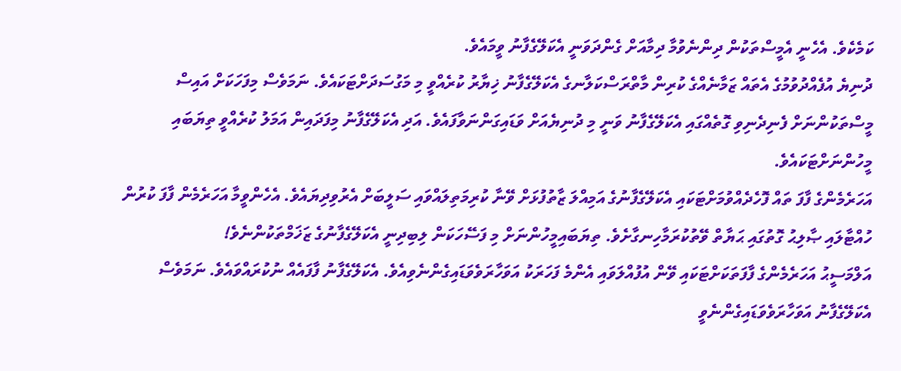ކަމެކެވެ. އެހެނީ އެމީސްތަކުން ދިންނެވުމާ ދިމާއަށް ގެންދަވަނީ އެކަލޭގެފާނު ވީމައެވެ.
ދުނިޔެ އުފެއްދުވުމުގެ އެތައް ޒަމާނެއްގެ ކުރިން މާތްރަސްކަލާނގެ އެކަލޭގެފާނު ޚިޔާރު ކުރެއްވީ މި މަގުސަދަށްޓަކައެވެ. ނަމަވެސް މިފަހަކަށް އައިސް މީސްތަކުންނަށް ފެނިދެނިވި ގޮތެއްގައި އެކަލޭގެފާނު ވަނީ މި ދުނިޔެއަށް ވަޑައިގަންނަވާފައެވެ. އަދި އެކަލޭގެފާނު މިފަދައިން އަމަލު ކުރެއްވީ ތިޔަބައި މީހުންނަށްޓަކައެވެ.
އަހަރެމެންގެ ފާފަ ތައް ފޮހެދެއްވުމަށްޓަކައި އެކަލޭގެފާނުގެ އަމިއްލަ ޒާތުފުޅަށް ވޭނާ ކުރިމަތިލައްވައި ސަލީބަށް އެރުވިދިޔައެވެ. އެހެންވީމާ އަހަރެމެން ފާފަ ކުރުން ހުއްޓާލައި ޞާލިޙު ގޮތުގައި ޙަޔާތް ވޭތުކުރަމާހިނގާށެވެ. ތިޔަބައިމީހުންނަށް މި ފަސޭހަކަން ލިބިދިނީ އެކަލޭގެފާނުގެ ޒަޚަމްތަކުންނެވެ!
އަލްމަސީޙު އަހަރެމެންގެ ފާފަތަކަށްޓަކައި ވޭން އުފުއްލަވައި އެންމެ ފަހަރަކު އަވަހާރަވެވަޑައިގެންނެވިއެވެ. އެކަލޭގެފާނު ފާފައެއް ނުކުރައްވައެވެ. ނަމަވެސް އެކަލޭގެފާނު އަވަހާރަވެވަޑައިގެންނެވީ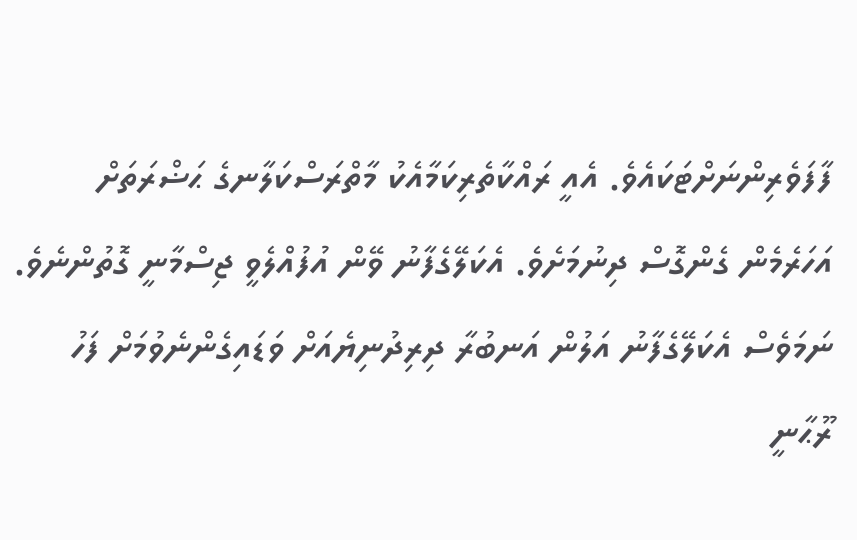ފާފަވެރިންނަށްޓަކައެވެ. އެއީ ރައްކާތެރިކަމާއެކު މާތްރަސްކަލާނގެ ޙަޟްރަތަށް އަހަރެމެން ގެންގޮސް ދިނުމަށެވެ. އެކަލޭގެފާނު ވޭން އުފުއްލެވީ ޖިސްމާނީ ގޮތުންނެވެ. ނަމަވެސް އެކަލޭގެފާނު އަލުން އަނބުރާ ދިރިދުނިޔެއަށް ވަޑައިގެންނެވުމަށް ފަހު ރޫޙާނީ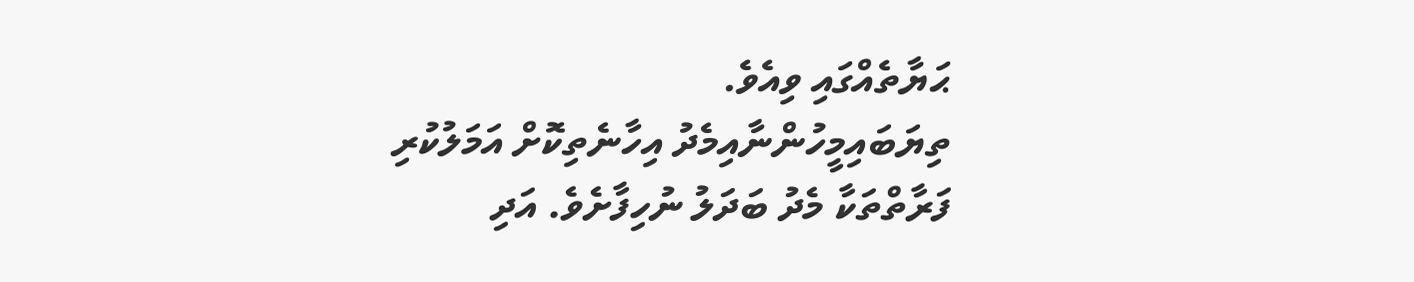ޙަޔާތެއްގައި ވިއެވެ.
ތިޔަބައިމީހުންނާއިމެދު އިހާނެތިކޮށް އަމަލުކުރި ފަރާތްތަކާ މެދު ބަދަލު ނުހިފާށެވެ. އަދި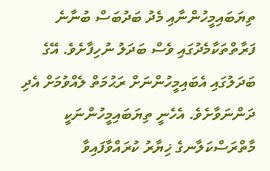ތިޔަބައިމީހުންނާއި މެދު ބަދުބަސް ބުނާނެ ފަރާތްތަކާމެދުގައި ވެސް ބަދަލު ނުހިފާށެވެ. އޭގެ ބަދަލުގައި އެބައިމީހުންނަށް ރަޙުމަތް ލެއްވުމަށް އެދި ދަންނަވާށެވެ. އެހެނީ ތިޔަބައިމީހުންނަކީ މާތްރަސްކަލާނގެ ޚިޔާރު ކުރައްވާފައިވާ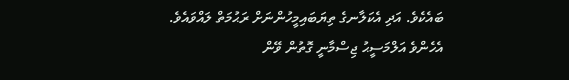ބައެކެވެ. އަދި އެކަލާނގެ ތިޔަބައިމީހުންނަށް ރަޙުމަތް ލައްވައެވެ.
އެހެންވެ އަލްމަސީޙު ޖިސްމާނީ ގޮތުން ވޭން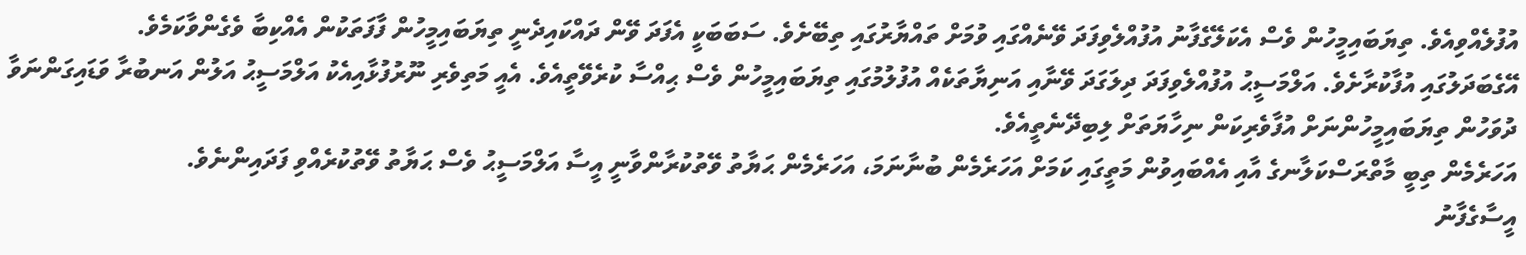އުފުލެއްވިއެވެ. ތިޔަބައިމީހުން ވެސް އެކަލޭގެފާނު އުފުއްލެވިފަދަ ވޭނެއްގައި ވުމަށް ތައްޔާރުގައި ތިބޭށެވެ. ސަބަބަކީ އެފަދަ ވޭން ދައްކައިދެނީ ތިޔަބައިމީހުން ފާފަތަކުން އެއްކިބާ ވެގެންވާކަމެވެ.
އޭގެބަދަލުގައި އުފާކުރާށެވެ. އަލްމަސީޙު އުފުއްލެވިފަދަ ދިލަގަދަ ވޭނާއި އަނިޔާތަކެއް އުފުލުމުގައި ތިޔަބައިމީހުން ވެސް ޙިއްސާ ކުރެވޭތީއެވެ. އެއީ މަތިވެރި ނޫރުފުޅާއިއެކު އަލްމަސީޙު އަލުން އަނބުރާ ވަޑައިގަންނަވާ ދުވަހުން ތިޔަބައިމީހުންނަށް އުފާވެރިކަން ނިހާޔަތަށް ލިބިދޭނެތީއެވެ.
އަހަރެމެން ތިބީ މާތްރަސްކަލާނގެ އާއި އެއްބައިވުން މަތީގައި ކަމަށް އަހަރެމެން ބުނާނަމަ، އަހަރެމެން ޙަޔާތު ވޭތުކުރާންވާނީ އީސާ އަލްމަސީޙު ވެސް ޙަޔާތު ވޭތުކުރެއްވި ފަދައިންނެވެ.
އީސާގެފާނު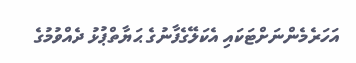އަހަރެމެންނަށްޓަކައި އެކަލޭގެފާނުގެ ޙަޔާތްޕުޅު ދެއްވުމުގެ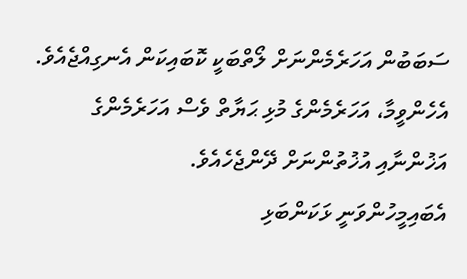ސަބަބުން އަހަރެމެންނަށް ލޯތްބަކީ ކޮބައިކަން އެނގިއްޖެއެވެ. އެހެންވީމާ، އަހަރެމެންގެ މުޅި ޙަޔާތް ވެސް އަހަރެމެންގެ އަޚުންނާއި އުޚުތުންނަށް ދޭންޖެހެއެވެ.
އެބައިމީހުންވަނީ ޅަކަންބަޅި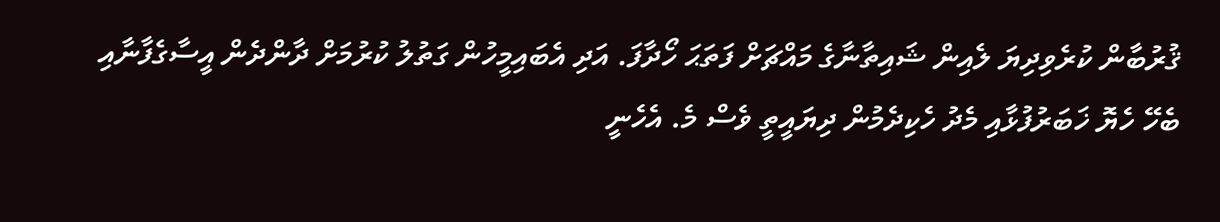ޤުރުބާން ކުރެވިދިޔަ ލެއިން ޝައިތާނާގެ މައްޗަށް ފަތަޙަ ހޯދާފަ. އަދި އެބައިމީހުން ގަތުލު ކުރުމަށް ދާންދެން އީސާގެފާނާއި ބެހޭ ހެޔޮ ޚަބަރުފުޅާއި މެދު ހެކިދެމުން ދިޔައީތީ ވެސް މެ. އެހެނީ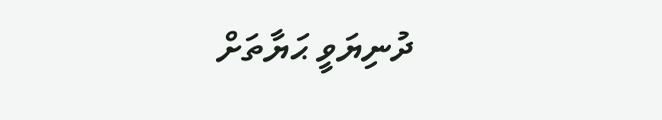ދުނިޔަވީ ޙަޔާތަށް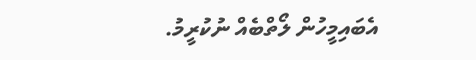އެބައިމީހުން ލޯތްބެއް ނުކުރީމު.